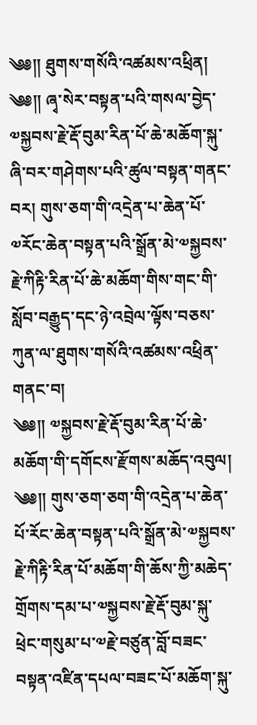༄༅།། ཐུགས་གསོའི་འཚམས་འཕྲིན།
༄༅།། ཞྭ་སེར་བསྟན་པའི་གསལ་བྱེད་༧སྐྱབས་རྗེ་རྡོ་བུམ་རིན་པོ་ཆེ་མཆོག་སྐུ་ཞི་བར་གཤེགས་པའི་ཚུལ་བསྟན་གནང་བར། གུས་ཅག་གི་འདྲེན་པ་ཆེན་པོ་༧རོང་ཆེན་བསྟན་པའི་སྒྲོན་མེ་༧སྐྱབས་རྗེ་ཀིརྟི་རིན་པོ་ཆེ་མཆོག་གིས་གང་གི་སློབ་བརྒྱུད་དང་ཉེ་འབྲེལ་ལྟོས་བཅས་ཀུན་ལ་ཐུགས་གསོའི་འཚམས་འཕྲིན་གནང་བ།
༄༅།། ༧སྐྱབས་རྗེ་རྡོ་བུམ་རིན་པོ་ཆེ་མཆོག་གི་དགོངས་རྫོགས་མཆོད་འབུལ།
༄༅།། གུས་ཅག་ཅག་གི་འདྲེན་པ་ཆེན་པོ་རོང་ཆེན་བསྟན་པའི་སྒྲོན་མེ་༧སྐྱབས་རྗེ་ཀིརྟི་རིན་པོ་མཆོག་གི་ཆོས་ཀྱི་མཆེད་གྲོགས་དམ་པ་༧སྐྱབས་རྗེ་རྡོ་བུམ་སྐུ་ཕྲེང་གསུམ་པ་༧རྗེ་བཙུན་བློ་བཟང་བསྟན་འཛིན་དཔལ་བཟང་པོ་མཆོག་སྐུ་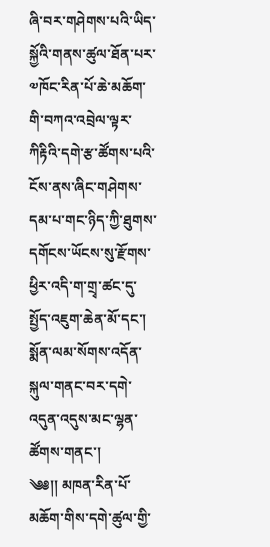ཞི་བར་གཤེགས་པའི་ཡིད་སྐྱོའི་གནས་ཚུལ་ཐོན་པར་༧ཁོང་རིན་པོ་ཆེ་མཆོག་གི་བཀའ་འབྲེལ་ལྟར་ཀིརྟིའི་དགེ་རྩ་ཚོགས་པའི་ངོས་ནས་ཞིང་གཤེགས་དམ་པ་གང་ཉིད་ཀྱི་ཐུགས་དགོངས་ཡོངས་སུ་རྫོགས་ཕྱིར་འདི་ག་གྲྭ་ཚང་དུ་སྤྱོད་འཇུག་ཆེན་མོ་དང་། སྨོན་ལམ་སོགས་འདོན་སྐུལ་གནང་བར་དགེ་འདུན་འདུས་མང་ལྷན་ཚོགས་གནང་།
༄༅།། མཁན་རིན་པོ་མཆོག་གིས་དགེ་ཚུལ་གྱི་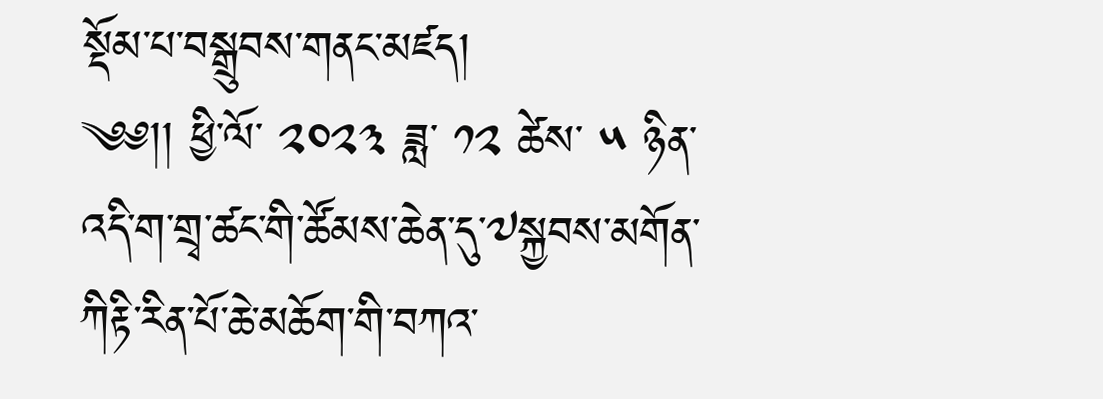སྡོམ་པ་བསྒྲུབས་གནང་མཛད།
༄༅།། ཕྱི་ལོ་ ༢༠༢༣ ཟླ་ ༡༢ ཚེས་ ༥ ཉིན་འདི་ག་གྲྭ་ཚང་གི་ཚོམས་ཆེན་དུ་༧སྐྱབས་མགོན་ཀིརྟི་རིན་པོ་ཆེ་མཆོག་གི་བཀའ་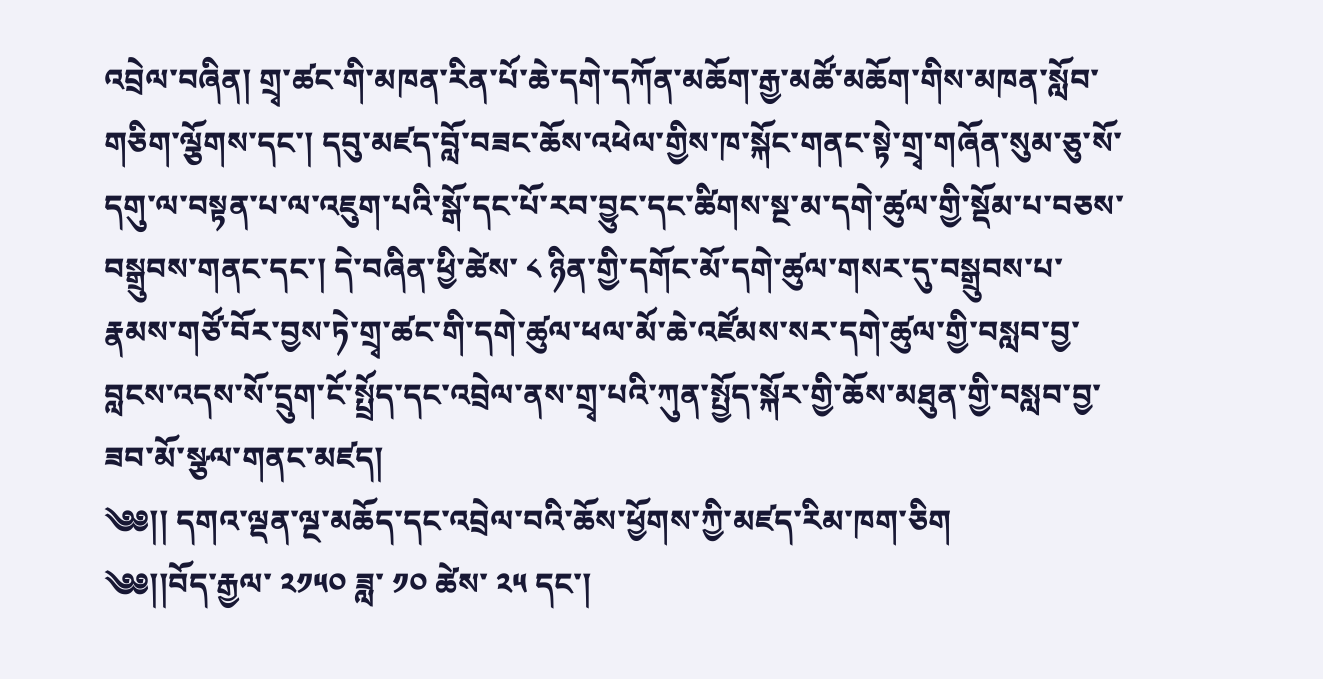འབྲེལ་བཞིན། གྲྭ་ཚང་གི་མཁན་རིན་པོ་ཆེ་དགེ་དཀོན་མཆོག་རྒྱ་མཚོ་མཆོག་གིས་མཁན་སློབ་གཅིག་ལྕོགས་དང་། དབུ་མཛད་བློ་བཟང་ཆོས་འཕེལ་གྱིས་ཁ་སྐོང་གནང་སྟེ་གྲྭ་གཞོན་སུམ་ཅུ་སོ་དགུ་ལ་བསྟན་པ་ལ་འཇུག་པའི་སྒོ་དང་པོ་རབ་བྱུང་དང་ཚིགས་སྔ་མ་དགེ་ཚུལ་གྱི་སྡོམ་པ་བཅས་བསྒྲུབས་གནང་དང་། དེ་བཞིན་ཕྱི་ཚེས་ ༨ ཉིན་གྱི་དགོང་མོ་དགེ་ཚུལ་གསར་དུ་བསྒྲུབས་པ་རྣམས་གཙོ་བོར་བྱས་ཏེ་གྲྭ་ཚང་གི་དགེ་ཚུལ་ཕལ་མོ་ཆེ་འཛོམས་སར་དགེ་ཚུལ་གྱི་བསླབ་བྱ་བླངས་འདས་སོ་དྲུག་ངོ་སྤྲོད་དང་འབྲེལ་ནས་གྲྭ་པའི་ཀུན་སྤྱོད་སྐོར་གྱི་ཆོས་མཐུན་གྱི་བསླབ་བྱ་ཟབ་མོ་སྩལ་གནང་མཛད།
༄༅།། དགའ་ལྡན་ལྔ་མཆོད་དང་འབྲེལ་བའི་ཆོས་ཕྱོགས་ཀྱི་མཛད་རིམ་ཁག་ཅིག
༄༅།།བོད་རྒྱལ་ ༢༡༥༠ ཟླ་ ༡༠ ཚེས་ ༢༥ དང་།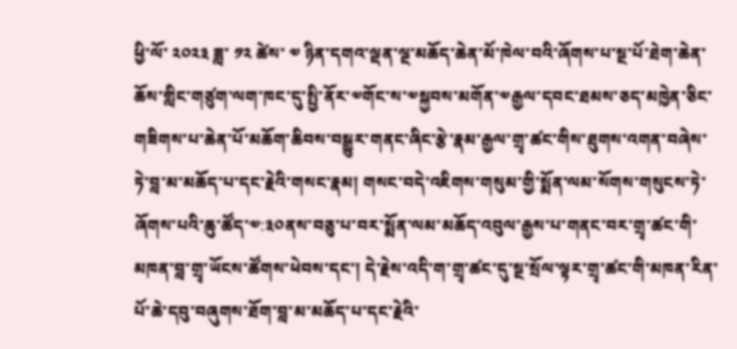ཕྱི་ལོ་ ༢༠༢༣ ཟླ་ ༡༢ ཚེས་ ༧ ཉིན་དགའ་ལྡན་ལྔ་མཆོད་ཆེན་མོ་ཁེལ་བའི་ཞོགས་པ་སྔ་པོ་ཐེག་ཆེན་ཆོས་གླིང་གཙུག་ལག་ཁང་དུ་སྤྱི་ནོར་༧གོང་ས་༧སྐྱབས་མགོན་༧རྒྱལ་དབང་ཐམས་ཅད་མཁྱེན་ཅིང་གཟིགས་པ་ཆེན་པོ་མཆོག་ཆིབས་བསྒྱུར་གནང་ཞིང་རྩེ་རྣམ་རྒྱལ་གྲྭ་ཚང་གིས་ཐུགས་འགན་བཞེས་ཏེ་བླ་མ་མཆོད་པ་དང་རྗེའི་གསང་རྣམ། གསང་བདེ་འཇིགས་གསུམ་གྱི་སྨོན་ལམ་སོགས་གསུངས་ཏེ་ཞོགས་པའི་ཆུ་ཚོད་༧:༣༠ནས་བཅུ་པ་བར་སྨོན་ལམ་མཆོད་འབུལ་རྒྱས་པ་གནང་བར་གྲྭ་ཚང་གི་མཁན་བླ་གྲྭ་ཡོངས་ཚོགས་ཕེབས་དང་། དེ་རྗེས་འདི་ག་གྲྭ་ཚང་དུ་སྔ་སྲོལ་ལྟར་གྲྭ་ཚང་གི་མཁན་རིན་པོ་ཆེ་དབུ་བཞུགས་ཐོག་བླ་མ་མཆོད་པ་དང་རྗེའི་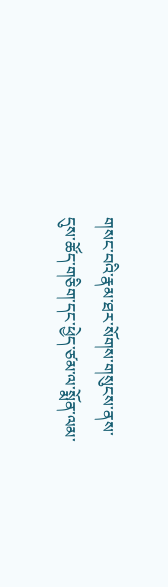གསང་བའི་རྣམ་ཐར་སོགས་གསུངས་ནས་དུས་ཚོད་གཅིག་དང་ཕྱེད་ཙམ་ལ་སྨོན་ལམ་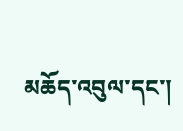མཆོད་འབུལ་དང་།